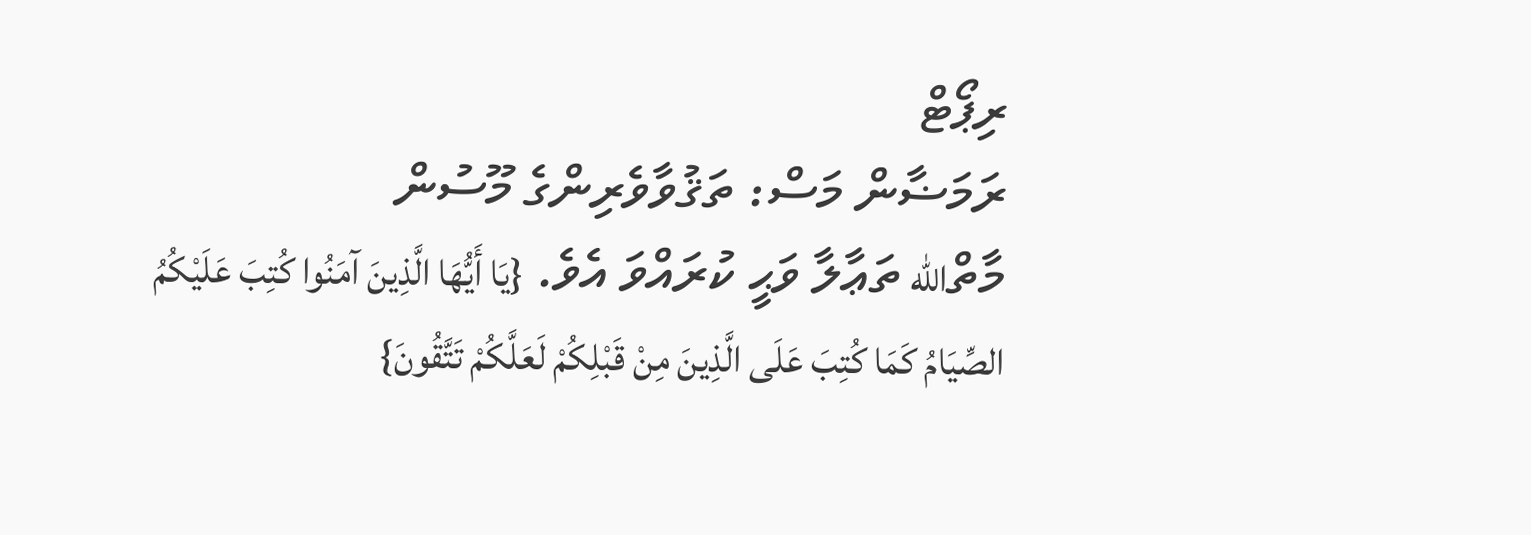ރިޕޯޓް
ރަމަޟާން މަސް: ތަޤުވާވެރިންގެ މޫސުން
މާތްالله ތަޢާލާ ވަޙީ ކުރައްވަ އެވެ. {يَا أَيُّهَا الَّذِينَ آمَنُوا كُتِبَ عَلَيْكُمُ الصِّيَامُ كَمَا كُتِبَ عَلَى الَّذِينَ مِنْ قَبْلِكُمْ لَعَلَّكُمْ تَتَّقُونَ}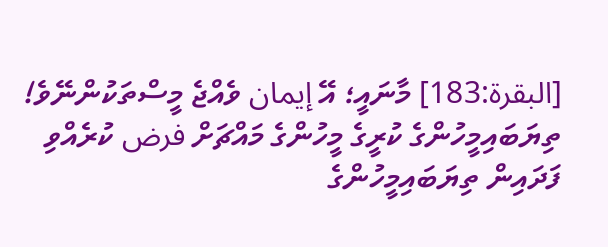[البقرة:183] މާނައީ؛ އޭ إيمان ވެއްޖެ މީސްތަކުންނޭވެ! ތިޔަބައިމީހުންގެ ކުރީގެ މީހުންގެ މައްޗަށް فرض ކުރެއްވި ފަދައިން ތިޔަބައިމީހުންގެ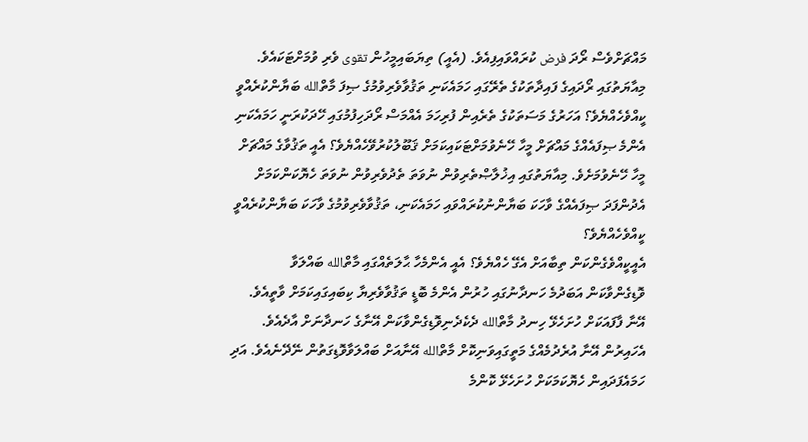މައްޗަށްވެސް ރޯދަ فرض ކުރައްވައިފިއެވެ. (އެއީ) ތިޔަބައިމީހުން تقوى ވެރި ވުމަށްޓަކައެވެ.
މިއާޔަތުގައި ރޯދައިގެ ފައިދާތަކުގެ ތެރޭގައި ހަމައެކަނި ތަޤުވާވެރިވުމުގެ ޞިފަ މާތްالله ބަޔާންކުރެއްވީ ކީއްވެހެއްޔެވެ؟ އަހަރުގެ މަސަތަކުގެ ތެރެއިން ފުރިހަމަ އެއްމަސް ރޯދަހިފުމުގައި ހޭދަކުރަނީ ހަމައެކަނި އެންމެ ޞިފައެއްގެ މައްޗަށް މީހާ ހޭނެވުމަށްޓަކައިކަމަށް ޤަބޫލުކުރުވޭހެއްޔެވެ؟ އެއީ ތަޤުވާގެ މައްޗަށް މީހާ ހޭނެވުމަށެވެ. މިއާޔަތުގައި އިޚުލާޞްތެރިވުން ނުވަތަ ތެދުވެރިވުން ނުވަތަ ހެޔޮކަންކަމަށް އެދުންފަދަ ޞިފައެއްގެ ވާހަކަ ބަޔާންނުކުރައްވައި ހަމައެކަނި، ތަޤުވާވެރިވުމުގެ ވާހަކަ ބަޔާންކުރެއްވީ ކީއްވެހެއްޔެވެ؟
އެއީކީއްވެގެންކަން ތިބާއަށް އެގޭ ހެއްޔެވެ؟ އެއީ އެންމެހާ ޙާލަތެއްގައި މާތްالله ބައްލަވާ ވޮޑިގެންވާކަން އަބަދުމެ ހަނދާނުގައި ހުރުން އެންމެ ބޮޑީ ތަޤުވާވެރިޔާ ކިބައިގައިކަމަށް ވާތީއެވެ. އޭނާ ފާފައަކަށް ހުށަހެޅޭ ހިނދު މާތްالله ދެކެދެނިވޮޑިގެންވާކަން އޭނާގެ ހަނދާނަށް އާދެއެވެ. އެހައިރުން އޭނާ އުރެދުމެއްގެ މަތީގައިވަނިކޮށް މާތްالله އޭނާއަށް ބައްލަވާވޮޑިގަތުން ނޭދޭނެއެވެ. އަދި ހަމައެފަދައިން ހެޔޮކަމަކަށް ހުށަހެޅޭ ކޮންމެ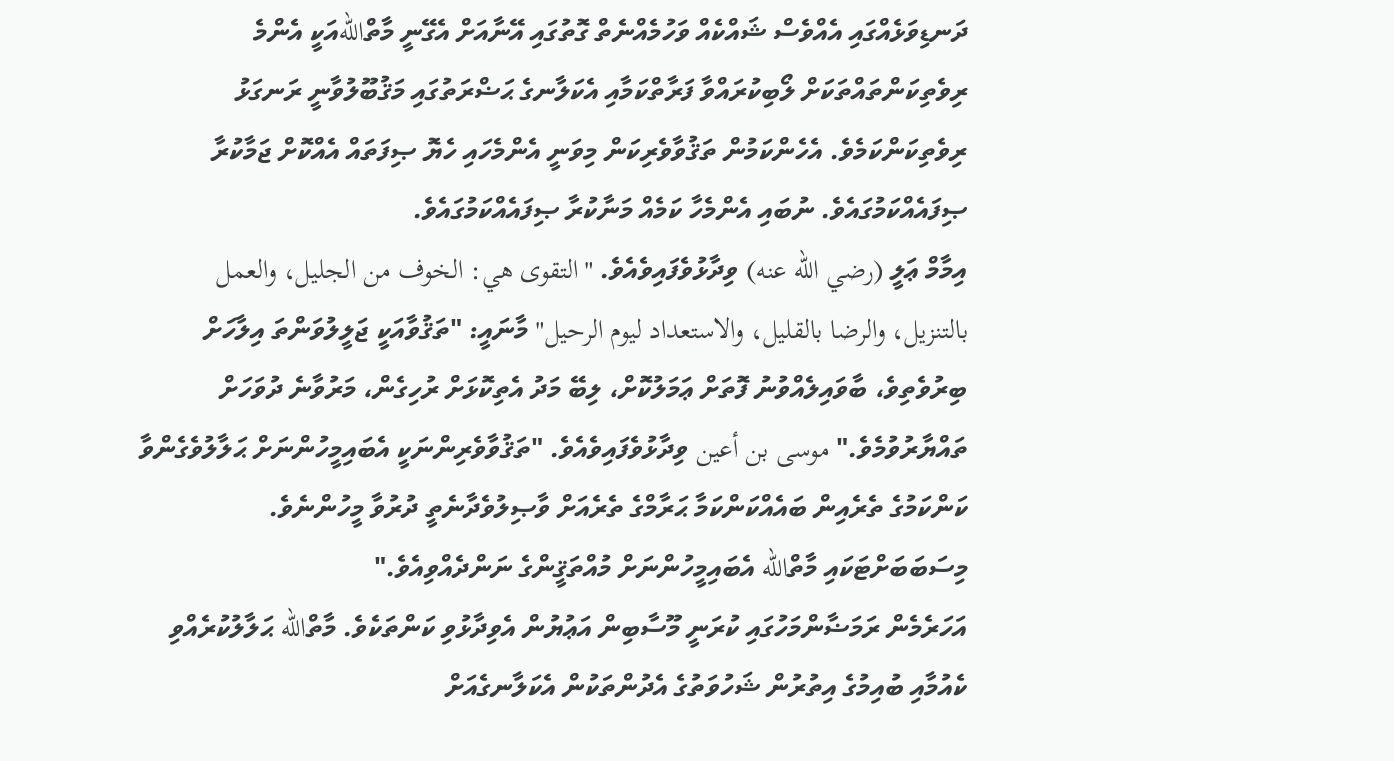ދަނޑިވަޅެއްގައި އެއްވެސް ޝައްކެއް ވަހުމެއްނެތް ގޮތުގައި އޭނާއަށް އެގޭނީ މާތްاللهއަކީ އެންމެ ރިވެތިކަންތައްތަކަށް ލޯބިކުރައްވާ ފަރާތްކަމާއި އެކަލާނގެ ޙަޟްރަތުގައި މަޤުބޫލުވާނީ ރަނގަޅު ރިވެތިކަންކަމެވެ. އެހެންކަމުން ތަޤުވާވެރިކަން މިވަނީ އެންމެހައި ހެޔޮ ޞިފަތައް އެއްކޮށް ޖަމާކުރާ ޞިފައެއްކަމުގައެވެ. ނުބައި އެންމެހާ ކަމެއް މަނާކުރާ ޞިފައެއްކަމުގައެވެ.
އިމާމް ޢަލީ (رضي الله عنه) ވިދާޅުވެފައިވެއެވެ. "التقوى هي: الخوف من الجليل، والعمل بالتنزيل، والرضا بالقليل، والاستعداد ليوم الرحيل" މާނައީ: "ތަޤުވާއަކީ ޖަލީލުވަންތަ އިލާހަށް ބިރުވެތިވެ، ބާވައިލެއްވުނު ފޮތަށް ޢަމަލުކޮށް، ލިބޭ މަދު އެތިކޮޅަށް ރުހިގެން، މަރުވާނެ ދުވަހަށް ތައްޔާރުވުމެވެ." موسى بن أعين ވިދާޅުވެފައިވެއެވެ. "ތަޤުވާވެރިންނަކީ އެބައިމީހުންނަށް ޙަލާލުވެގެންވާ ކަންކަމުގެ ތެރެއިން ބައެއްކަންކަމާ ޙަރާމްގެ ތެރެއަށް ވާޞިލުވެދާނެތީ ދުރުވާ މީހުންނެވެ. މިސަބަބަށްޓަކައި މާތްالله އެބައިމީހުންނަށް މުއްތަޤީންގެ ނަންދެއްވިއެވެ."
އަހަރެމެން ރަމަޟާންމަހުގައި ކުރަނީ މޫސާބިން އަޢުޔުން އެވިދާޅުވި ކަންތަކެވެ. މާތްالله ޙަލާލުކުރެއްވި ކެއުމާއި ބުއިމުގެ އިތުރުން ޝަހުވަތުގެ އެދުންތަކުން އެކަލާނގެއަށް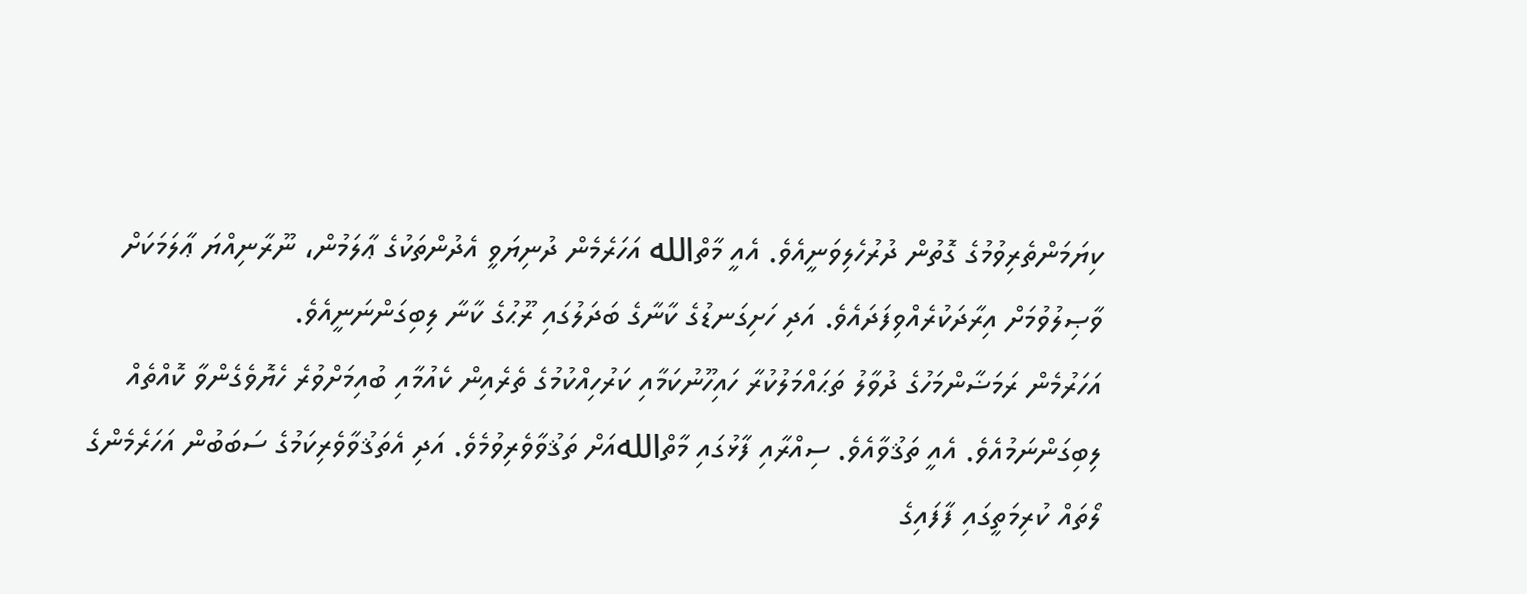ކިޔަމަންތެރިވުމުގެ ގޮތުން ދުރުހެލިވަނީއެވެ. އެއީ މާތްالله އަހަރެމެން ދުނިޔަވީ އެދުންތަކުގެ ޢާލަމުން، ނޫރާނިއްޔަ ޢާލަމަކަށް ވާޞިލުވުމަށް އިރާދަކުރެއްވިފަދައެވެ. އަދި ހަށިގަނޑުގެ ކާނާގެ ބަދަލުގައި ރޫޙުގެ ކާނާ ލިބިގަންނަނީއެވެ.
އަހަރުމެން ރަމަޟާންމަހުގެ ދުވާލު ތަޙައްމަލުކުރާ ހައިހޫނުކަމާއި ކަރުހިއްކުމުގެ ތެރެއިން ކެއުމާއި ބުއިމަށްވުރެ ހެޔޮވެގެންވާ ކޮއްތެއް ލިބިގަންނަމުއެވެ. އެއީ ތަޤުވާއެވެ. ސިއްރާއި ފާޅުގައި މާތްاللهއަށް ތަޤުވާވެރިވުމެވެ. އަދި އެތަޤުވާވެރިކަމުގެ ސަބަބުން އަހަރެމެންގެ ލޯތައް ކުރިމަތީގައި ފާފައިގެ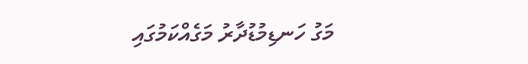މަގު ހަނޑިމުޑުދާރު މަގެއްކަމުގައި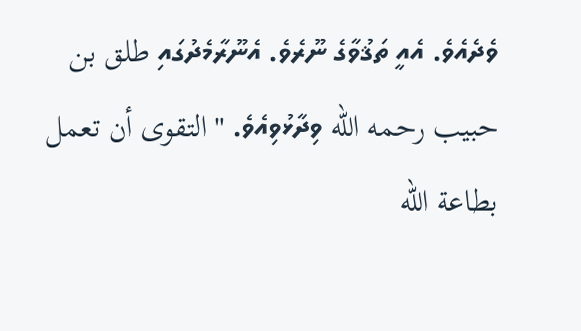ވެދެއެވެ. އެއީ ތަޤުވާގެ ނޫރެވެ. އެނޫރާމެދުގައި طلق بن حبيب رحمه الله ވިދާޅުވިއެވެ. "التقوى أن تعمل بطاعة الله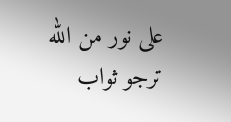على نور من الله ترجو ثواب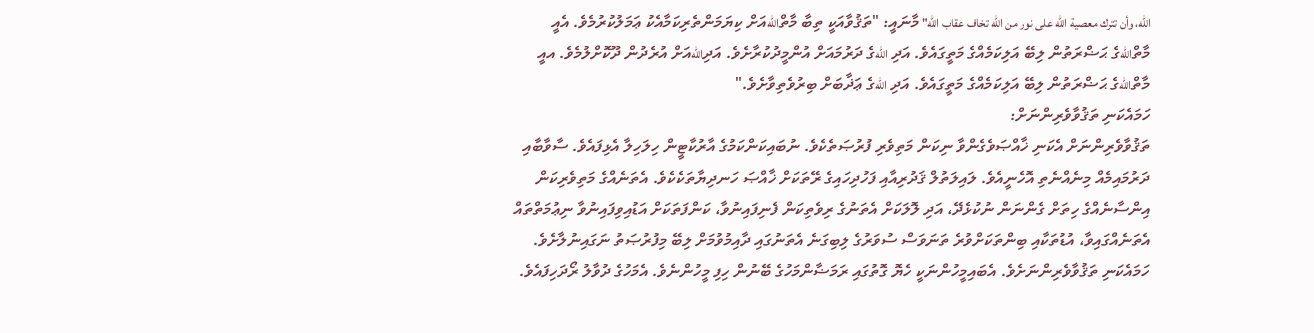الله، وأن تترك معصية الله على نور من الله تخاف عقاب الله" މާނައީ: "ތަޤުވާއަކީ ތިބާ މާތްاللهއަށް ކިޔަމަންތެރިކަމާއެކު ޢަމަލުކުރުމެވެ. އެއީ މާތްاللهގެ ޙަޟްރަތުން ލިބޭ އަލިކަމެއްގެ މަތީގައެވެ. އަދި اللهގެ ދަރުމައަށް އުންމީދުކުރާށެވެ. އަދިاللهއަށް އުރެދުން ދޫކޮށްލުމެވެ. އއީ މާތްاللهގެ ޙަޟްރަތުން ލިބޭ އަލިކަމެއްގެ މަތީގައެވެ. އަދި اللهގެ ޢަޛާބަށް ބިރުވެތިވާށެވެ."
ހަމައެކަނި ތަޤުވާވެރިންނަށް:
ތަޤުވާވެރިންނަށް އެކަނި ޚާއްޞަވެގެންވާ ނިކަން މަތިވެރި ފުރުޞަތެކެވެ. ނުބައިކަންކަމުގެ އާރުކާޓީން ހިލަހިލާ އެޅިފައެވެ. ސާވާބާއި ދަރުމައިމެއް މިނެއްނެތި އޮހެނީއެވެ. ލައިލަތުލް ޤަދުރިއާއި ފަހުދިހައިގެ ރޭތަކަށް ޚާއްޞަ ހަނދިޔާތަކެކެވެ. އެތަނެއްގެ މަތިވެރިކަން އިންސާނެއްގެ ހިތަށް ގެންނަން ނުކުޅެދޭ، އަދި ލޮލަކަށް އެތަނުގެ ރިވެތިކަން ފެނިފައިނުވާ، ކަންފަތަކަށް އަޑުއިވިފައިނުވާ ނިޢުމަތްތައް އެތަނެއްގައިވާ، އުޑުތަކާއި ބިންތަކަށްވުރެ ތަނަވަސް ސުވަރުގެ ލިބިގަނެ އެތަނުގައި ދާއިމުވުމަށް ލިބޭ މިފުރުޞަތު ނަގައިނުލާށެވެ.
ހަމައެކަނި ތަޤުވާވެރިންނަށެވެ. އެބައިމީހުންނަކީ ހެޔޮ ގޮތުގައި ރަމަޟާންމަހުގެ ބޭނުން ހިފި މީހުންނެވެ. އެމަހުގެ ދުވާލު ރޯދަހިފައެވެ.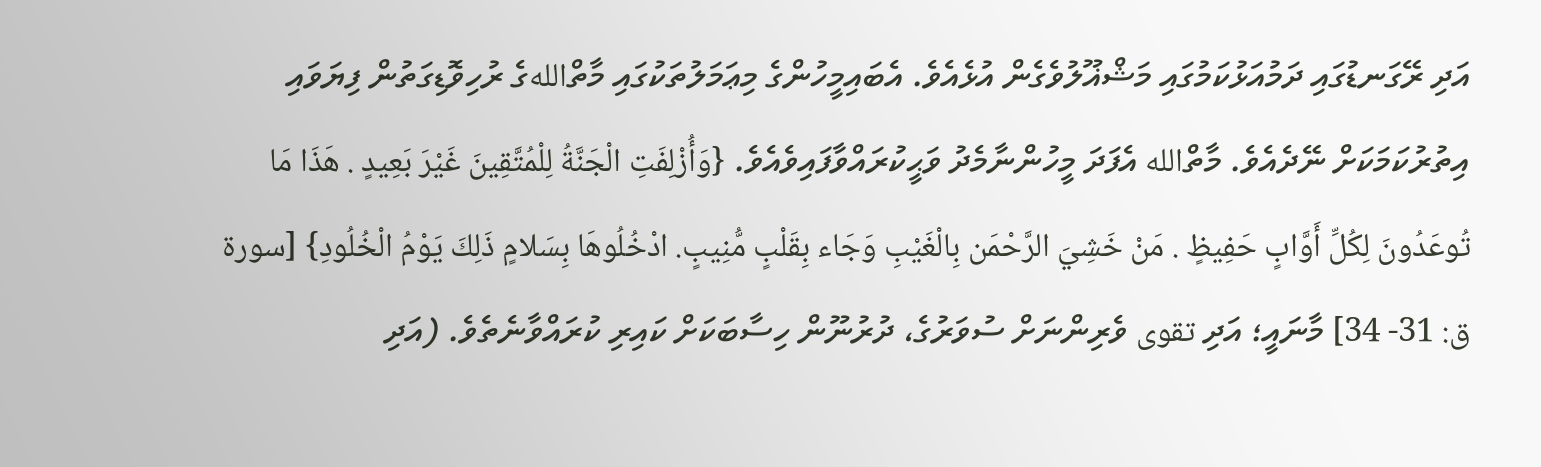އަދި ރޭގަނޑުގައި ދަމުއަޅުކަމުގައި މަޝްޣޫލުވެގެން އުޅެއެވެ. އެބައިމީހުންގެ މިޢަމަލުތަކުގައި މާތްاللهގެ ރުހިވޮޑިގަތުން ފިޔަވައި އިތުރުކަމަކަށް ނޭދެއެވެ. މާތްالله އެފަދަ މީހުންނާމެދު ވަޙީކުރައްވާފައިވެއެވެ. {وَأُزْلِفَتِ الْجَنَّةُ لِلْمُتَّقِينَ غَيْرَ بَعِيدٍ . هَذَا مَا تُوعَدُونَ لِكُلِّ أَوَّابٍ حَفِيظٍ . مَنْ خَشِيَ الرَّحْمَن بِالْغَيْبِ وَجَاء بِقَلْبٍ مُّنِيبٍ. ادْخُلُوهَا بِسَلامٍ ذَلِكَ يَوْمُ الْخُلُودِ} [سورة ق: 31- 34] މާނައީ؛ އަދި تقوى ވެރިންނަށް ސުވަރުގެ، ދުރުނޫން ހިސާބަކަށް ކައިރި ކުރައްވާނެތެވެ. (އަދި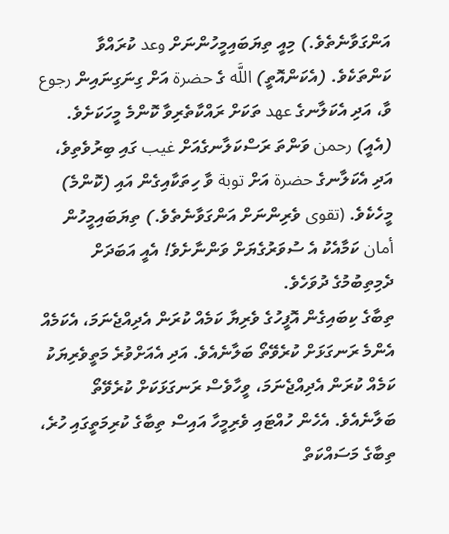އަންގަވާނެތެވެ.) މިއީ ތިޔަބައިމީހުންނަށް وعد ކުރައްވާ ކަންތަކެވެ. (އެކަންއޮތީ) اللَّه ގެ حضرة އަށް ގިނަގިނައިން رجوع ވާ، އަދި އެކަލާނގެ عهد ތަކަށް ރައްކާތެރިވާ ކޮންމެ މީހަކަށެވެ. (އެއީ) رحمن ވަންތަ ރަސްކަލާނގެއަށް غيب ގައި ބިރުވެތިވެ، އަދި އެކަލާނގެ حضرة އަށް توبة ވާ ހިތަކާއިގެން އައި (ކޮންމެ) މީހެކެވެ. (تقوى ވެރިންނަށް އަންގަވާނެތެވެ.) ތިޔަބައިމީހުން أمان ކަމާއެކު އެ ސުވަރުގެޔަށް ވަންނާށެވެ! އެއީ އަބަދަށް ދެމިތިބުމުގެ ދުވަހެވެ.
ތިބާގެ ކިބައިގެން އޮފީހުގެ ވެރިޔާ ކަމެއް ކުރަން އެދިއްޖެނަމަ، އެކަމެއް އެންމެ ރަނގަޅަށް ކުރެވޭތޯ ބަލާނެއެވެ. އަދި އެއަށްވުރެ މަތީވެރިޔަކު ކަމެއް ކުރަން އެދިއްޖެނަމަ، ވީހާވެސް ރަނގަޅަކަށް ކުރެވޭތޯ ބަލާނެއެވެ. އެހެން ހުއްޓައި ވެރިމީހާ އައިސް ތިބާގެ ކުރިމަތީގައި ހުރެ، ތިބާގެ މަސައްކަތް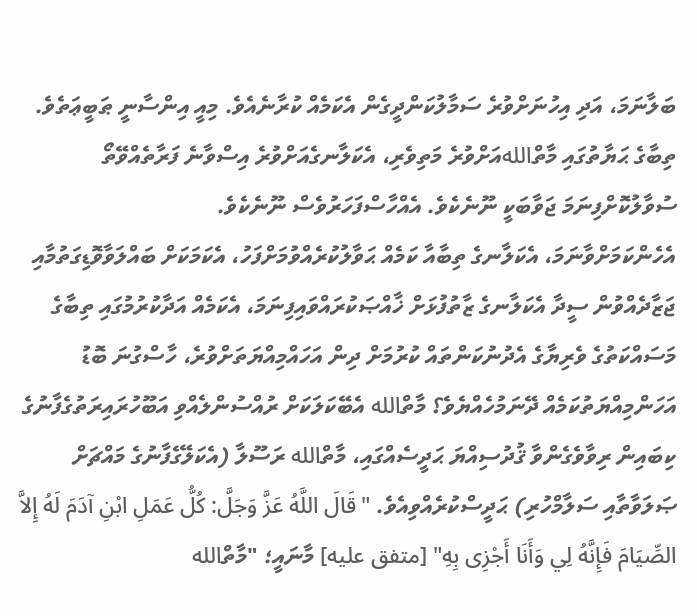ބަލާނަމަ، އަދި އިހުނަށްވުރެ ސަމާލުކަންދީގެން އެކަމެއް ކުރާނެއެވެ. މިއީ އިންސާނީ ޠަބީޢަތެވެ.
ތިބާގެ ޙަޔާތުގައި މާތްاللهއަށްވުރެ މަތިވެރި، އެކަލާނގެއަށްވުރެ އިސްވާނެ ފަރާތެއްވޭތޯ ސުވާލުކޮށްފިނަމަ ޖަވާބަކީ ނޫނެކެވެ. އެއްހާސްފަހަރުވެސް ނޫނެކެވެ.
އެހެންކަމަށްވާނަމަ، އެކަލާނގެ ތިބާއާ ކަމެއް ޙަވާލުކުރެއްވުމަށްފަހު، އެކަމަކަށް ބައްލަވާވޮޑިގަތުމާއި ޖަޒާދެއްވުން ސީދާ އެކަލާނގެ ޒާތުފުޅަށް ޚާއްޞަކުރައްވައިފިނަމަ، އެކަމެއް އަދާކުރުމުގައި ތިބާގެ މަސައްކަތުގެ ވެރިޔާގެ އެދުނުކަންތައް ކުރުމަށް ދިން އަހައްމިއްޔަތަށްވުރެ، ހާސްގުނަ ބޮޑު އަހަންމިއްޔަތުކަމެއް ދޭނަމުހެއްޔެވެ؟ މާތްالله އެބޭކަލަކަށް ރުއްސުންލެއްވި އަބޫހުރައިރަތުގެފާނުގެ ކިބައިން ރިވާވެގެންވާ ޤުދުސިއްޔަ ޙަދީސެއްގައި، މާތްالله ރަސޫލާ (އެކަލޭގެފާނުގެ މައްޗަށް ޞަލަވާތާއި ސަލާމްހުރި) ޙަދީސްކުރެއްވިއެވެ. "قَالَ اللَّهُ عَزَّ وَجَلَّ: كُلُّ عَمَلِ ابْنِ آدَمَ لَهُ إِلاَّ الصِّيَامَ فَإِنَّهُ لِي وَأَنَا أَجْزِى بِهِ" [متفق عليه] މާނައީ؛ "މާތްالله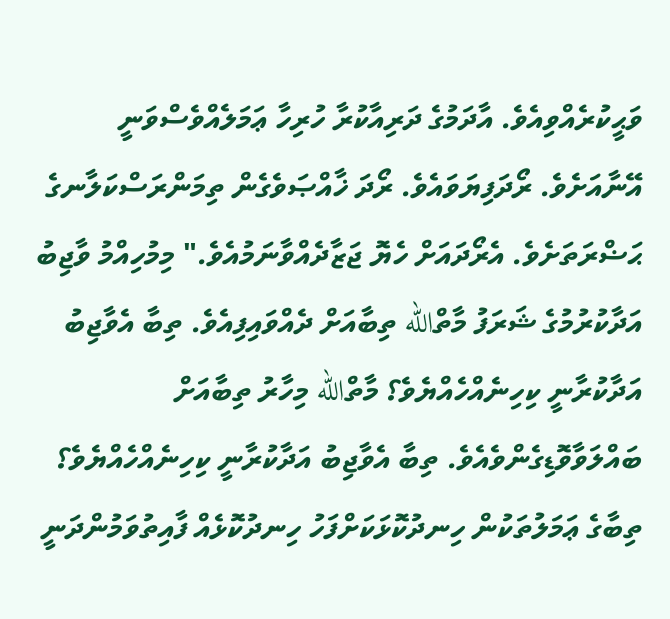ވަޙީކުރެއްވިއެވެ. އާދަމުގެ ދަރިއާކުރާ ހުރިހާ ޢަމަލެއްވެސްވަނީ އޭނާއަށެވެ. ރޯދަފިޔަވައެވެ. ރޯދަ ޚާއްޞަވެގެން ތިމަންރަސްކަލާނގެ ޙަޟްރަތަށެވެ. އެރޯދައަށް ހެޔޮ ޖަޒާދެއްވާނަމުއެވެ." މިމުހިއްމު ވާޖިބު އަދާކުރުމުގެ ޝަރަފު މާތްالله ތިބާއަށް ދެއްވައިފިއެވެ. ތިބާ އެވާޖިބު އަދާކުރާނީ ކިހިނެއްހެއްޔެވެ؟ މާތްالله މިހާރު ތިބާއަށް ބައްލަވާވޮޑިގެންވެއެވެ. ތިބާ އެވާޖިބު އަދާކުރާނީ ކިހިނެއްހެއްޔެވެ؟ ތިބާގެ ޢަމަލުތަކުން ހިނދުކޮޅަކަށްފަހު ހިނދުކޮޅެއް ފާއިތުވަމުންދަނީ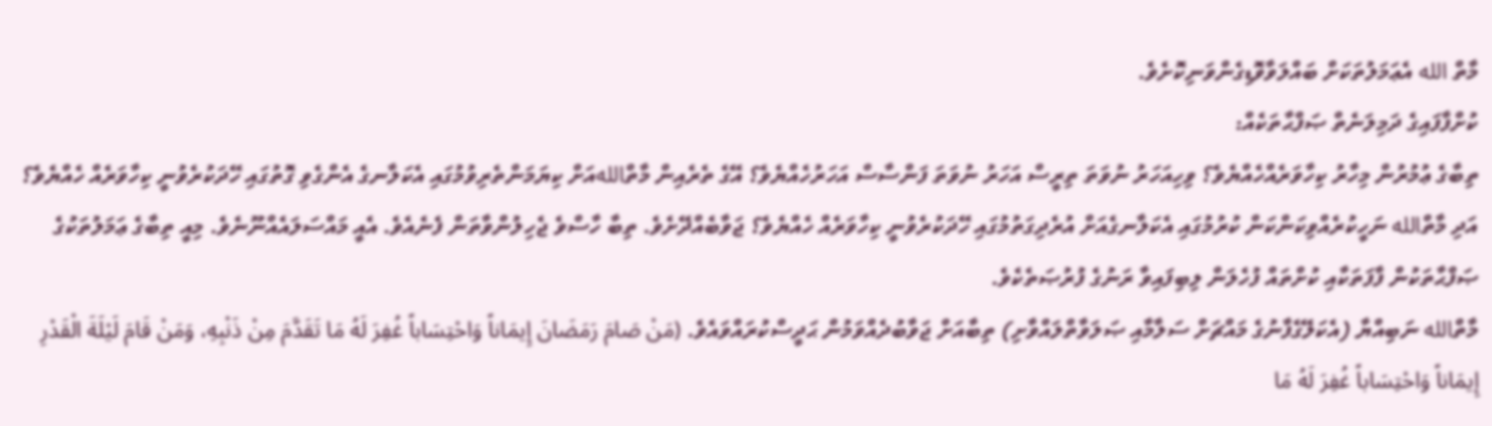މާތް الله އެޢަމަލުތަކަށް ބައްލަވާވޮޑިގެންވަނިކޮށެވެ.
ކުށްފާފައިގެ ދަމިލަނެތް ޞަފްޙާތަކެއް:
ތިބާގެ ޢުމުރުން މިހާރު ކިހާވަރެއްހެއްޔެވެ؟ ވިހިއަހަރު ނުވަތަ ތިރީސް އަހަރު ނުވަތަ ފަންސާސް އަހަރުހެއްޔެވެ؟ އޭގެ ތެރެއިން މާތްاللهއަށް ކިޔަމަންތެރިވުމުގައި އެކަލާނގެ އެންގެވި ގޮތުގައި ހޭދަކުރެވުނީ ކިހާވަރެއް ހެއްޔެވެ؟ އަދި މާތްالله ނަހީކުރެއްވިކަންކަން ކުރުމުގައި އެކަލާނގެއަށް އުރެދިގަތުމުގައި ހޭދަކުރެވުނީ ކިހާވަރެއް ހެއްޔެވެ؟ ޖަވާބެއްދޭށެވެ. ތިބާ ހާސްވެ ޖެހިލުންވާތަން ފެނެއެވެ. އެއީ މައްސަލައެއްނޫނެވެ. މިއީ ތިބާގެ ޢަމަލުތަކުގެ ޞަފްޙާތަކުން ފާފަތަކާއި ކުށްތައް ފުހެލަން ލިބިފައިވާ ރަނުގެ ފުރުޞަތެކެވެ.
މާތްالله ނަބިއްޔާ (އެކަލޭގެފާނުގެ މައްޗަށް ސަލާމާއި ޞަލަވާތްލައްވާށި) ތިބާއަށް ޖަވާބުދެއްވަމުން ޙަދީސްކުރައްވައެވެ. (مَنْ صَامَ رَمَضَانَ إِيمَاناً وَاحْتِسَاباً غُفِرَ لَهُ مَا تَقَدَّمَ مِنْ ذَنْبِهِ، وَمَنْ قَامَ لَيْلَةَ الْقَدْرِ إِيمَاناً وَاحْتِسَاباً غُفِرَ لَهُ مَا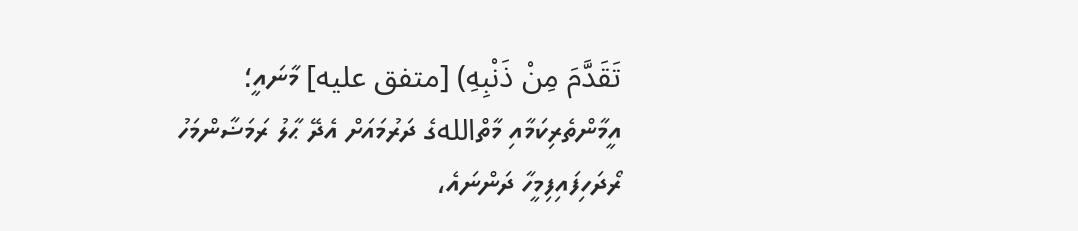تَقَدَّمَ مِنْ ذَنْبِهِ) [متفق عليه] މާނައީ؛ އީމާންތެރިކަމާއި މާތްاللهގެ ދަރުމައަށް އެދޭ ޙާލު ރަމަޟާންމަހު ރޯދަހިފައިފިމީހާ ދަންނައެ،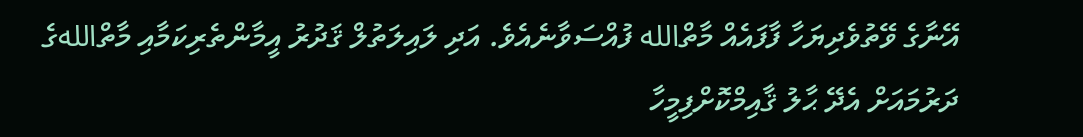އޭނާގެ ވޭތުވެދިޔަހާ ފާފައެއް މާތްالله ފުއްސަވާނެއެވެ. އަދި ލައިލަތުލް ޤަދުރު އީމާންތެރިކަމާއި މާތްاللهގެ ދަރުމައަށް އެދޭ ޙާލު ޤާއިމްކޮށްފިމީހާ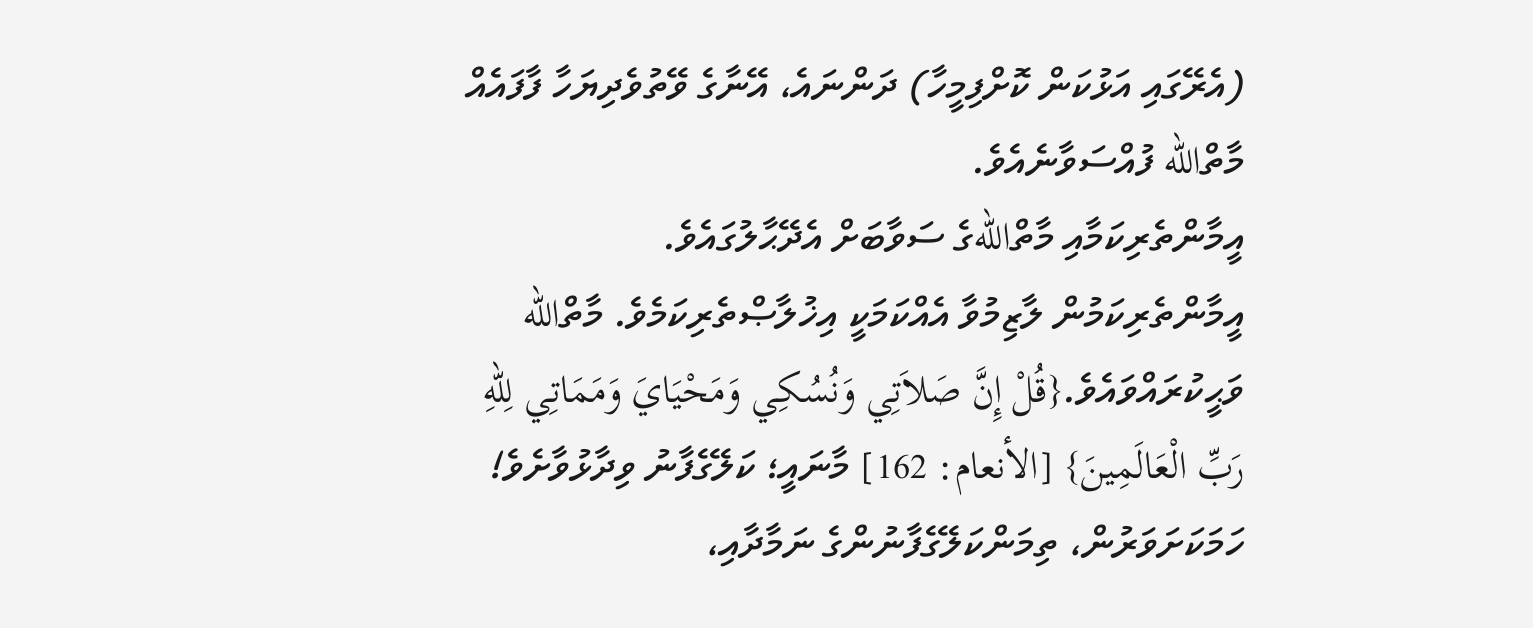(އެރޭގައި އަޅުކަން ކޮށްފިމީހާ) ދަންނައެ، އޭނާގެ ވޭތުވެދިޔަހާ ފާފައެއް މާތްالله ފުއްސަވާނެއެވެ.
އީމާންތެރިކަމާއި މާތްاللهގެ ސަވާބަށް އެދޭޙާލުގައެވެ. އީމާންތެރިކަމުން ލާޒިމުވާ އެއްކަމަކީ އިޚުލާޞްތެރިކަމެވެ. މާތްالله ވަޙީކުރައްވައެވެ.{قُلْ إِنَّ صَلاَتِي وَنُسُكِي وَمَحْيَايَ وَمَمَاتِي لِلّهِ رَبِّ الْعَالَمِينَ} [الأنعام: 162] މާނައީ؛ ކަލޭގެފާނު ވިދާޅުވާށެވެ! ހަމަކަށަވަރުން، ތިމަންކަލޭގެފާނުންގެ ނަމާދާއި،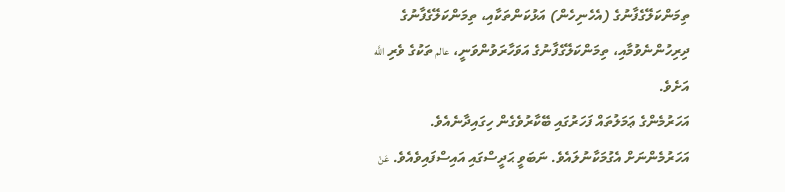ތިމަންކަލޭގެފާނުގެ (އެހެނިހެން) އަޅުކަންތަކާއި، ތިމަންކަލޭގެފާނުގެ ދިރިހުންނެވުމާއި، ތިމަންކަލޭގެފާނުގެ އަވަހާރަވުންވަނީ، عالم ތަކުގެ ވެރި اللَّه އަށެވެ.
އަހަރުމެންގެ ޢަމަލުތައް ފަހަރުގައި ބޭކާރުވެގެން ހިގައިދާނެއެވެ. އަހަރުމެންނަށް އެގުމަކާނުލައެވެ. ނަބަވީ ޙަދީސްގައި އައިސްފައިވެއެވެ. عَنْ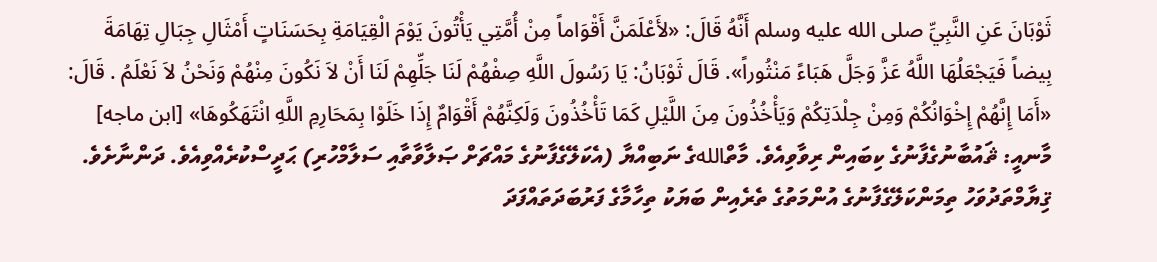ثَوْبَانَ عَنِ النَّبِيِّ صلى الله عليه وسلم أَنَّهُ قَالَ: «لأَعْلَمَنَّ أَقْوَاماً مِنْ أُمَّتِي يَأْتُونَ يَوْمَ الْقِيَامَةِ بِحَسَنَاتٍ أَمْثَالِ جِبَالِ تِهَامَةَ بِيضاً فَيَجْعَلُهَا اللَّهُ عَزَّ وَجَلَّ هَبَاءً مَنْثُوراً». قَالَ ثَوْبَانُ: يَا رَسُولَ اللَّهِ صِفْهُمْ لَنَا جَلِّهِمْ لَنَا أَنْ لاَ نَكُونَ مِنْهُمْ وَنَحْنُ لاَ نَعْلَمُ . قَالَ: «أَمَا إِنَّهُمْ إِخْوَانُكُمْ وَمِنْ جِلْدَتِكُمْ وَيَأْخُذُونَ مِنَ اللَّيْلِ كَمَا تَأْخُذُونَ وَلَكِنَّهُمْ أَقْوَامٌ إِذَا خَلَوْا بِمَحَارِمِ اللَّهِ انْتَهَكُوهَا» [ابن ماجه] މާނއީ: ޘައުބާނުގެފާނުގެ ކިބައިން ރިވާވިއެވެ. މާތްاللهގެ ނަބިއްޔާ (އެކަލޭގެފާނުގެ މައްޗަށް ޞަލާވާތާއި ސަލާމްހުރި) ޙަދީސްކުރެއްވިއެވެ. ދަންނާށެވެ. ޤިޔާމްތަދުވަހު ތިމަންކަލޭގެފާނުގެ އުންމަތުގެ ތެރެއިން ބަޔަކު ތިހާމާގެ ފަރުބަދަތައްފަދަ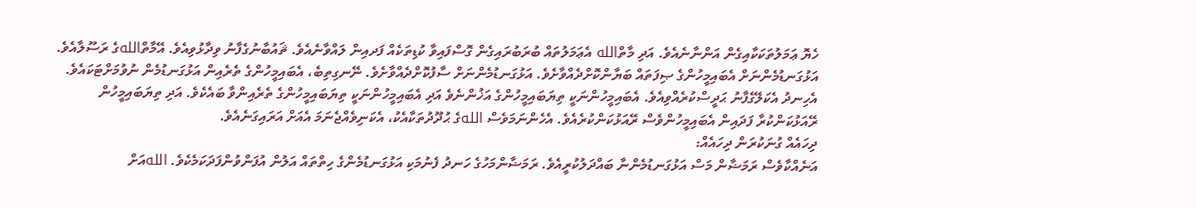ހެޔޮ ޢަމަލުތަކަކާއިގެން އަންނާނެއެވެ. އަދި މާތްالله އެޢަމަލުތައް ބުރަބުރައިގެން ގޮސްފައިވާ ކުޑިތަކެއް ފަދއިން ލައްވާނެއެވެ. ޘައުބާނުގެފާނު ވިދާޅުވިއެވެ. އޭމާތްاللهގެ ރަސޫލާއެވެ. އަޅުގަނޑުމެންނަށް އެބައިމީހުންގެ ޞިފަތައް ބަޔާންކޮށްދެއްވާށެވެ. އަޅުގަނޑުމެންނަށް ސާފުކޮށްދެއްވާށެވެ. ނޭނގިތިބެ، އެބައިމީހުންގެ ތެރެއިން އަޅުގަނޑުމެން ނުވުމަށްޓަކައެވެ. އެހިނދު އެކަލޭގެފާނު ޙަދީސްކުރެއްވިއެވެ. އެބައިމީހުންނަކީ ތިޔަބައިމީހުންގެ އަޚުންނެވެ އަދި އެބައިމީހުންނަކީ ތިޔަބައިމީހުންގެ ތެރެއިންވާ ބައެކެވެ. އަދި ތިޔަބައިމީހުން ރޭއަޅުކަންކުރާ ފަދައިން އެބައިމީހުންވެސް ރޭއަޅުކަންކުރެއެވެ. އެހެންނަމަވެސް اللهގެ ޙުދޫދުތަކާއެކު، އެކަނިވެއްޖެނަމަ އެއަށް އަރައިގަނެއެވެ.
ދިހައެއް ގުނަކުރަން ދިހައެއް:
އަނެއްކާވެސް ރަމަޟާން މަސް އަޅުގަނޑުމެންނާ ބައްދަލުކުރީއެވެ. ރަމަޟާންމަހުގެ ހަނދު ފެނުމަކި އަޅުގަނޑުމެންގެ ހިތްތައް އަލުން އުފަންވުންފަދަކަމެކެވެ. اللهއަށް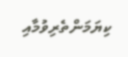ކިޔަމަންތެރިވުމާއި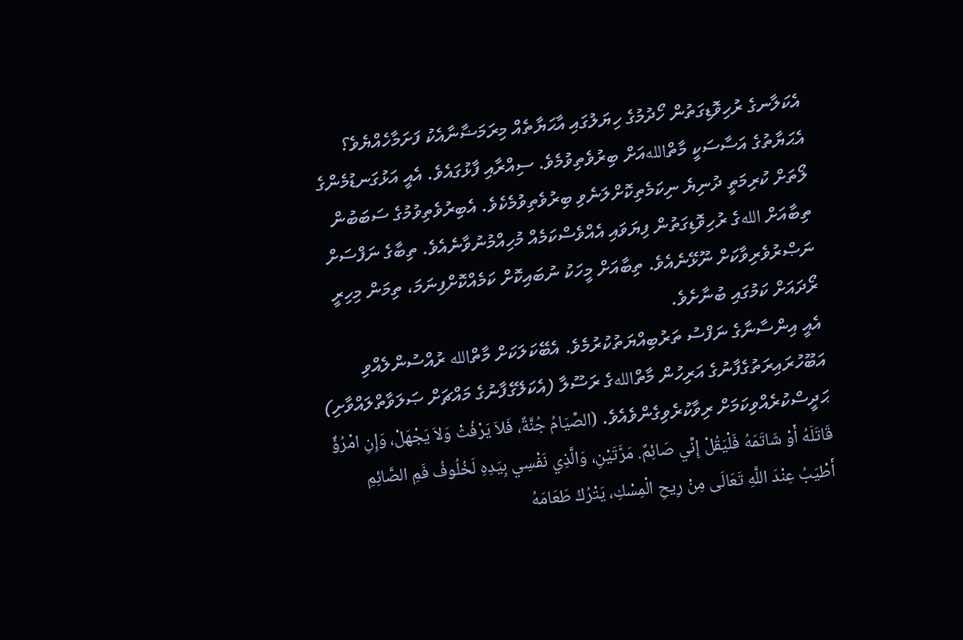އެކަލާނގެ ރުހިވޮޑިގަތުން ހޯދުމުގެ ހިޔަލުގައި އާޙަޔާތެއް މިރަމަޟާނާއެކު ފަށަމާހެއްޔެވެ؟ އެޙަޔާތުގެ އަސާސަކީ މާތްاللهއަށް ބިރުވެތިވުމެވެ. ސިއްރާއި ފާޅުގައެވެ. އެއީ އަޅުގަނޑުމެންގެ ލޯތަށް ކުރިމަތީ ދުނިޔެ ނިކަމެތިކޮށްލަނެވި ބިރުވެތިވުމެކެވެ. އެބިރުވެތިވުމުގެ ސަބަބުން ތިބާއަށް اللهގެ ރުހިވޮޑިގަތުން ފިޔަވައި އެއްވެސްކަމެއް މުހިއްމުނުވާނެއެވެ. ތިބާގެ ނަފްސަށް ނަޞްރުވެރިވާކަށް ނޫޅޭނެއެވެ. ތިބާއަށް މީހަކު ނުބައިކޮށް ކަމެއްކޮށްފިނަމަ، ތިމަން މިހިރީ ރޯދައަށް ކަމުގައި ބުނާށެވެ.
އެއީ އިންސާނާގެ ނަފްސު ތަރުބިއްޔަތުކުރުމެވެ. އެބޭކަލަކަށް މާތްالله ރުއްސުންލެއްވި އަބޫހުރައިރަތުގެފާނުގެ އަރިހުން މާތްاللهގެ ރަސޫލާ (އެކަލޭގެފާނުގެ މައްޗަށް ޞަލަވާތްލައްވާށި) ޙަދީސްކުރެއްވިކަމަށް ރިވާކުރެވިގެންވެއެވެ. (الصِّيَامُ جُنَّةٌ، فَلاَ يَرْفُثْ وَلاَ يَجْهَلْ، وَإِنِ امْرُؤٌ قَاتَلَهُ أَوْ شَاتَمَهُ فَلْيَقُلْ إِنِّي صَائِمٌ. مَرَّتَيْنِ، وَالَّذِي نَفْسِي بِيَدِهِ لَخُلُوفُ فَمِ الصَّائِمِ أَطْيَبُ عِنْدَ اللَّهِ تَعَالَى مِنْ رِيحِ الْمِسْكِ، يَتْرُكُ طَعَامَهُ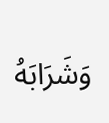وَشَرَابَهُ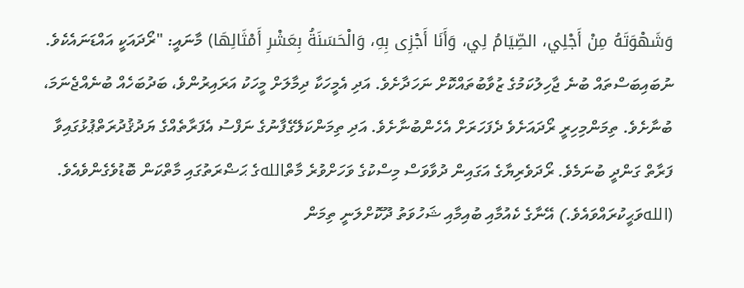وَشَهْوَتَهُ مِنْ أَجْلِي، الصِّيَامُ لِي، وَأَنَا أَجْزِى بِهِ، وَالْحَسَنَةُ بِعَشْرِ أَمْثَالِهَا) މާނައީ: "ރޯދައަކީ އައްޑަނައެކެވެ. ނުބައިބަސްތައް ބުނެ ޖާހިލުކަމުގެ ޒުވާބުތައްކޮށް ނަހަދާށެވެ. އަދި އެމީހަކާ ދިމާލަށް މީހަކު އަރައިރުންވެ، ބަދުބަހެއް ބުނެއްޖެނަމަ، ބުނާށެވެ. ތިމަންމިހިރީ ރޯދައަށެވެ ދެފަހަރަށް އެހެންބުނާށެވެ. އަދި ތިމަންކަލޭގެފާނުގެ ނަފްސު އެފަރާތެއްގެ ޔަދުޤުދުރަތްޕުޅުގައިވާ ފަރާތް ގަންދީ ބުނަމެވެ. ރޯދަވެރިޔާގެ އަގައިން ދުވާވަސް މިސްކުގެ ވަހަށްވުރެ މާތްاللهގެ ޙަޟްރަތުގައި މާތްކަން ބޮޑުވެގެންވެއެވެ. (اللهވަޙީކުރައްވައެވެ.) އޭނާގެ ކެއުމާއި ބުއިމާއި ޝަހުވަތު ދޫކޮށްލަނީ ތިމަން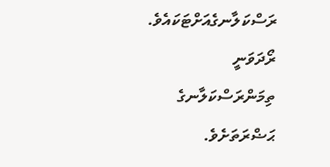ރަސްކަލާނގެއަށްޓަކައެވެ. ރޯދަވަނީ ތިމަންރަސްކަލާނގެ ޙަޟްރަތަށެވެ.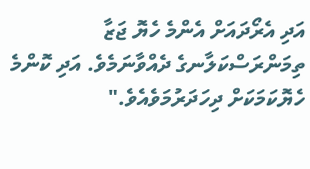އަދި އެރޯދައަށް އެންމެ ހެޔޮ ޖަޒާ ތިމަންރަސްކަލާނގެ ދެއްވާނަމެވެ. އަދި ކޮންމެ ހެޔޮކަމަކަށް ދިހަދަރުމަވެއެވެ."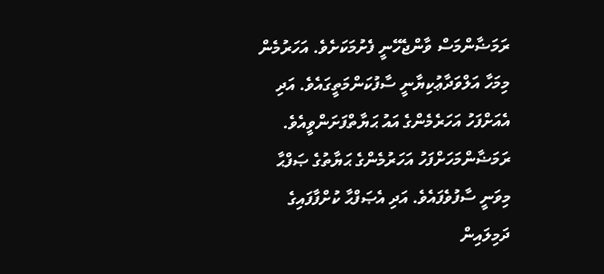ރަމަޟާންމަސް ވާންޖެހޭނީ ފެށުމަކަށެވެ. އަހަރުމެން މިމަހާ އަލްވަދާޢުކިޔާނީ ސާފުކަންމަތީގައެވެ. އަދި އެއަށްފަހު އަހަރެމެންގެ އައު ޙަޔާތްފަށަންވީއެވެ. ރަމަޟާންމަހަށްފަހު އަހަރުމެންގެ ޙަޔާތުގެ ޞަފްޙާ މިވަނީ ސާފުވެފައެވެ. އަދި އެޞަފްޙާ ކުށްފާފައިގެ ދަމިލައިން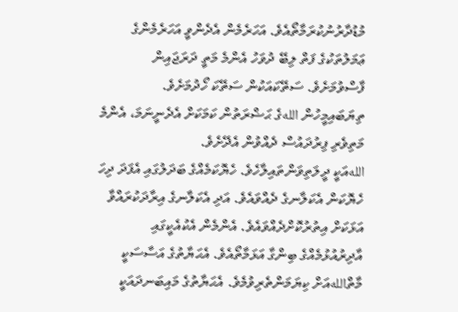މުޑުދާރުނުކުރަމާތޯއެވެ. އަހަރެމެން އެދެންވީ އަހަރެމެންގެ ޢަމަލުތަކުގެ ފަތް ލިބޭ ދުވަހު އެންމެ މަތީ ދަރަޖައިން ފާސްވުމަށެވެ. ސަތޭކައަކުން ސަތޭކަ ހޯދުމަށެވެ. ތިޔަބައިމީހުން اللهގެ ޙަޟްރަތުން ކަމަކަށް އެދެނީނަމަ، އެންމެ މަތިވެރި ފިރުދައުސް ދެއްވުން އެދޭށެވެ.
اللهއަކީ ދީލަތިވަންތައިލާހެވެ. ހެޔޮކަމެއްގެ ބަދަލުގައި އެފަދަ ދިހަ ހެޔޮކަން އެކަލާނގެ ދެއްވައެވެ. އަދި އެކަލާނގެ އިރާދަކުރައްވާ އަޅަކަށް އިތުރުކޮށްދެއްވައެވެ. އެންމެން އެކުއެކީގައި އާދިރުއުޅުމެއްގެ ބިންގާ އަޅަމާތޯއެވެ. އެޙަޔާތުގެ އަސާސަކީ މާތްاللهއަށް ކިޔަމަންތެރިވުމެވެ. އެޙަޔާތުގެ މައިބަނދައަކީ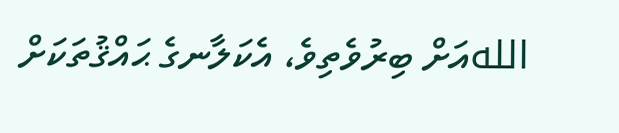اللهއަށް ބިރުވެތިވެ، އެކަލާނގެ ޙައްޤުތަކަށް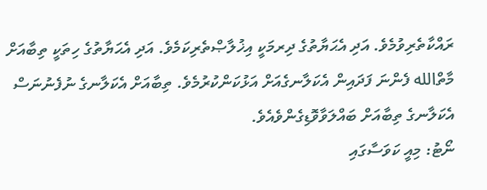ރައްކާތެރިވުމެވެ. އަދި އެޙަޔާތުގެ ދިރމަކީ އިޚުލާޞްތެރިކަމެވެ. އަދި އެޙަޔާތުގެ ހިތަކީ ތިބާއަށް މާތްالله ފެންނަ ފަދައިން އެކަލާނގެއަށް އަޅުކަންކުރުމެވެ. ތިބާއަށް އެކަލާނގެ ނުފެނުނަސް އެކަލާނގެ ތިބާއަށް ބައްލަވާވޮޑިގެންވެއެވެ.
ނޯޓު: މިއީ ކަވަސާގައި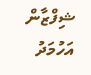ޝިފްޒާން އަހުމަދު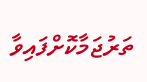ތަރުޖަމާކޮށްފައިވާ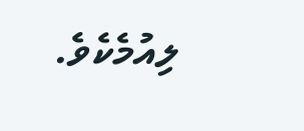ލިއުމެކެވެ.